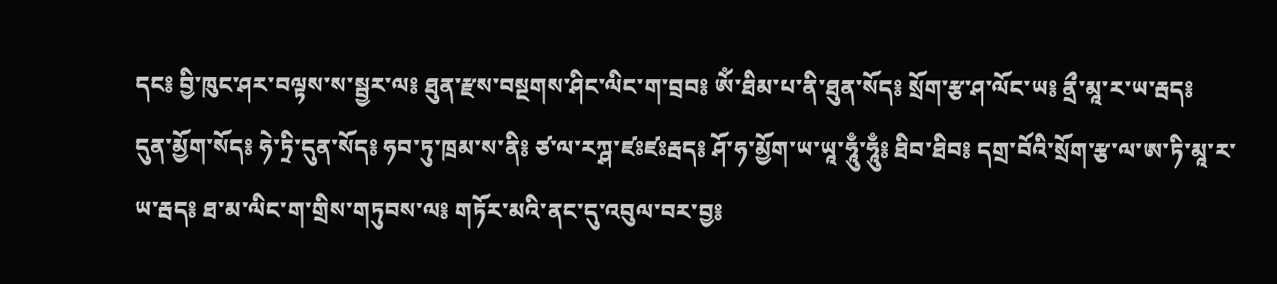དང༔ བྱི་ཁུང་ཤར་བལྟས་ས་སྦྱར་ལ༔ ཐུན་རྫས་བསྔགས་ཤིང་ལིང་ག་བྲབ༔ ཨོཾ་ཐིམ་པ་ནི་ཐུན་སོད༔ སྲོག་རྩ་ཤ་ལོང་ཡ༔ ནྲྀ་མཱ་ར་ཡ་རྦད༔ དུན་མྱོག་སོད༔ ཧེ་ཏྲི་དུན་སོད༔ ཧབ་ཏུ་ཁྲམ་ས་ནི༔ ཙ་ལ་རཀྴ་ཛཿཛཿརྦད༔ ཤོ་ཧ་མྱོག་ཡ་ཡཱ་ཧཱུྃ་ཧཱུྃ༔ ཐིབ་ཐིབ༔ དགྲ་བོའི་སྲོག་རྩ་ལ་ཨ་ཏི་མཱ་ར་ཡ་རྦད༔ ཐ་མ་ལིང་ག་གྲིས་གཏུབས་ལ༔ གཏོར་མའི་ནང་དུ་འབུལ་བར་བྱ༔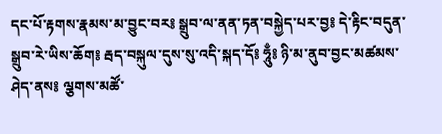དང་པོ་རྟགས་རྣམས་མ་བྱུང་བར༔ སྒྲུབ་ལ་ནན་ཏན་བསྐྱེད་པར་བྱ༔ དེ་རྟིང་བདུན་སྒྲུབ་རེ་ཡིས་ཆོག༔ རྦད་བསྐུལ་དུས་སུ་འདི་སྐད་དོ༔ ཧཱུྃ༔ ཉི་མ་ནུབ་བྱང་མཚམས་ཤེད་ནས༔ ལྕགས་མཚོ་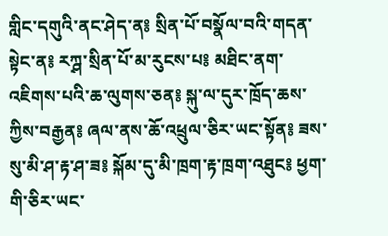གླིང་དགུའི་ནང་ཤེད་ན༔ སྲིན་པོ་བསྣོལ་བའི་གདན་སྟེང་ན༔ རཀྴ་སྲིན་པོ་མ་རུངས་པ༔ མཐིང་ནག་འཇིགས་པའི་ཆ་ལུགས་ཅན༔ སྐུ་ལ་དུར་ཁྲོད་ཆས་ཀྱིས་བརྒྱན༔ ཞལ་ནས་ཆོ་འཕྲུལ་ཅིར་ཡང་སྟོན༔ ཟས་སུ་མི་ཤ་རྟ་ཤ་ཟ༔ སྐོམ་དུ་མི་ཁྲག་རྟ་ཁྲག་འཐུང༔ ཕྱག་གི་ཅིར་ཡང་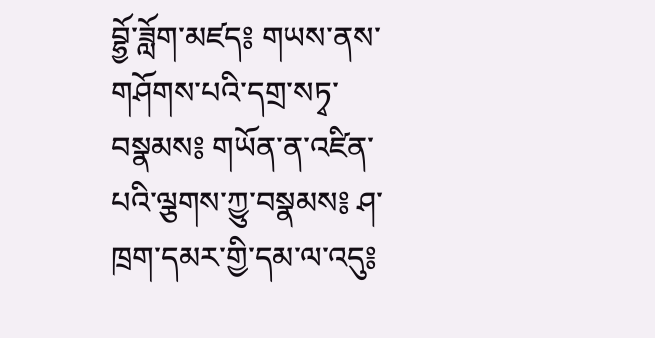བྷྱོ་ཟློག་མཛད༔ གཡས་ནས་གཤོགས་པའི་དགྲ་སཏྭ་བསྣམས༔ གཡོན་ན་འཛིན་པའི་ལྕགས་ཀྱུ་བསྣམས༔ ཤ་ཁྲག་དམར་གྱི་དམ་ལ་འདུ༔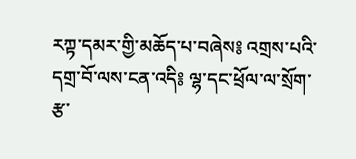རཀྟ་དམར་གྱི་མཆོད་པ་བཞེས༔ འགྲས་པའི་དགྲ་བོ་ལས་ངན་འདི༔ ལྷ་དང་ཕྲོལ་ལ་སྲོག་རྩ་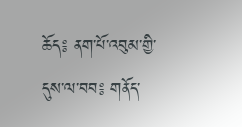ཆོད༔ ནག་པོ་འབུམ་གྱི་དུས་ལ་བབ༔ གནོད་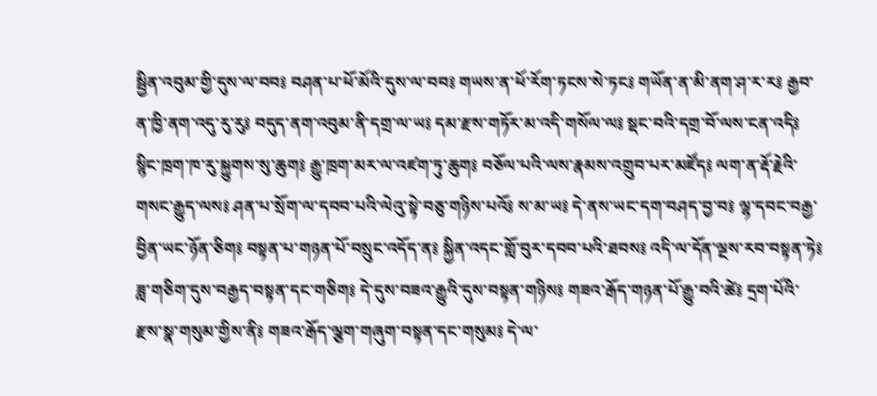སྦྱིན་འབུམ་གྱི་དུས་ལ་བབ༔ བཤན་པ་ཕོ་མོའི་དུས་ལ་བབ༔ གཡས་ན་ཕོ་རོག་ཏངས་སེ་ཏང༔ གཡོན་ན་མི་ནག་ཤ་ར་ར༔ རྒྱབ་ན་ཁྱི་ནག་འདུ་རུ་རུ༔ བདུད་ནག་འབུམ་ནི་དགྲ་ལ་ཡ༔ དམ་རྫས་གཏོར་མ་འདི་གསོལ་ལ༔ སྡང་བའི་དགྲ་བོ་ལས་ངན་འདི༔ སྙིང་ཁྲག་ཁ་རུ་སྐྱུགས་སུ་ཆུག༔ རྒྱུ་ཁྲག་མར་ལ་འཛག་ཏུ་ཆུག༔ བཅོལ་པའི་ལས་རྣམས་འགྲུབ་པར་མཛོད༔ ལག་ན་རྡོ་རྗེའི་གསང་རྒྱུད་ལས༔ ཤན་པ་སྲོག་ལ་དབབ་པའི་ལེའུ་སྟེ་བཅུ་གཉིས་པའོ༔ ས་མ་ཡ༔ དེ་ནས་ཡང་དག་བཤད་བྱ་བ༔ ལྷ་དབང་བརྒྱ་བྱིན་ཡང་ཉོན་ཅིག༔ བསྟན་པ་གཉན་པོ་བསྲུང་འདོད་ན༔ སྐྱིན་འདང་གློ་བུར་དབབ་པའི་ཐབས༔ འདི་ལ་དོན་ལྔས་རབ་བསྟན་ཏེ༔ ཟླ་གཅིག་དུས་བརྒྱད་བསྟན་དང་གཅིག༔ དེ་དུས་བཟའ་རྒྱུའི་དུས་བསྟན་གཉིས༔ གཟའ་རྒོད་གཉན་པོ་རྒྱུ་བའི་ཚེ༔ དྲག་པོའི་རྫས་སྣ་གསུམ་གྱིས་ནི༔ གཟའ་རྒོད་ལྕག་གཞུག་བསྟན་དང་གསུམ༔ དེ་ལ་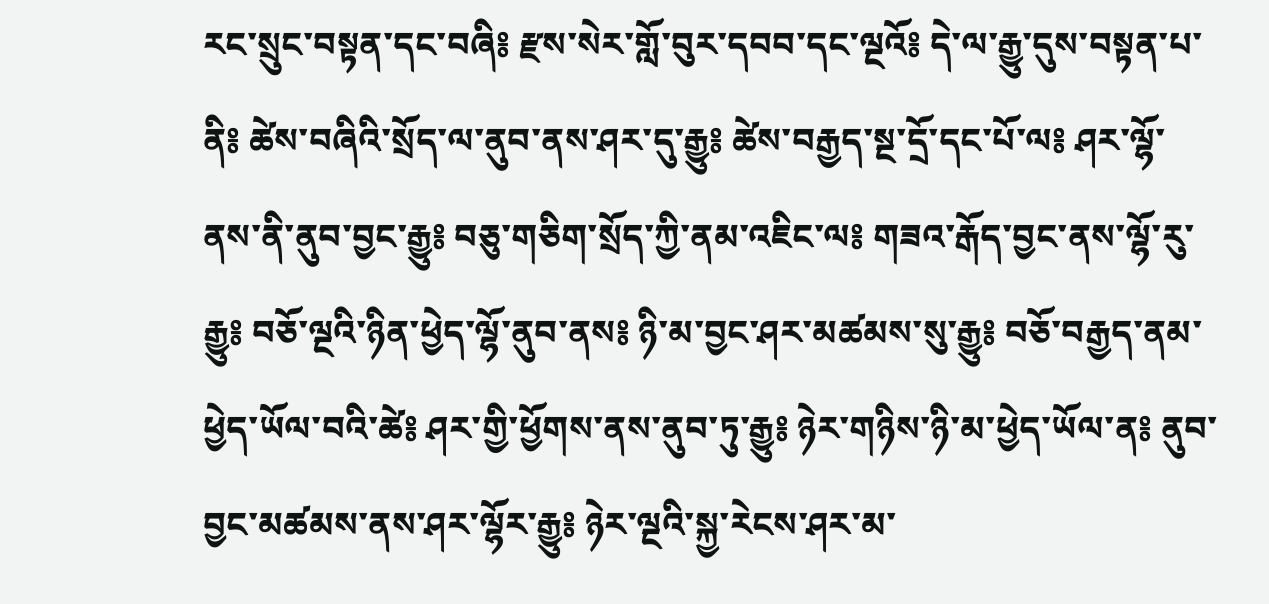རང་སྲུང་བསྟན་དང་བཞི༔ རྫས་སེར་གློ་བུར་དབབ་དང་ལྔའོ༔ དེ་ལ་རྒྱུ་དུས་བསྟན་པ་ནི༔ ཚེས་བཞིའི་སྲོད་ལ་ནུབ་ནས་ཤར་དུ་རྒྱུ༔ ཚེས་བརྒྱད་སྔ་དྲོ་དང་པོ་ལ༔ ཤར་ལྷོ་ནས་ནི་ནུབ་བྱང་རྒྱུ༔ བཅུ་གཅིག་སྲོད་ཀྱི་ནམ་འཇིང་ལ༔ གཟའ་རྒོད་བྱང་ནས་ལྷོ་རུ་རྒྱུ༔ བཅོ་ལྔའི་ཉིན་ཕྱེད་ལྷོ་ནུབ་ནས༔ ཉི་མ་བྱང་ཤར་མཚམས་སུ་རྒྱུ༔ བཅོ་བརྒྱད་ནམ་ཕྱེད་ཡོལ་བའི་ཚེ༔ ཤར་གྱི་ཕྱོགས་ནས་ནུབ་ཏུ་རྒྱུ༔ ཉེར་གཉིས་ཉི་མ་ཕྱེད་ཡོལ་ན༔ ནུབ་བྱང་མཚམས་ནས་ཤར་ལྷོར་རྒྱུ༔ ཉེར་ལྔའི་སྐྱ་རེངས་ཤར་མ་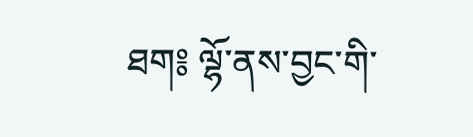ཐག༔ ལྷོ་ནས་བྱང་གི་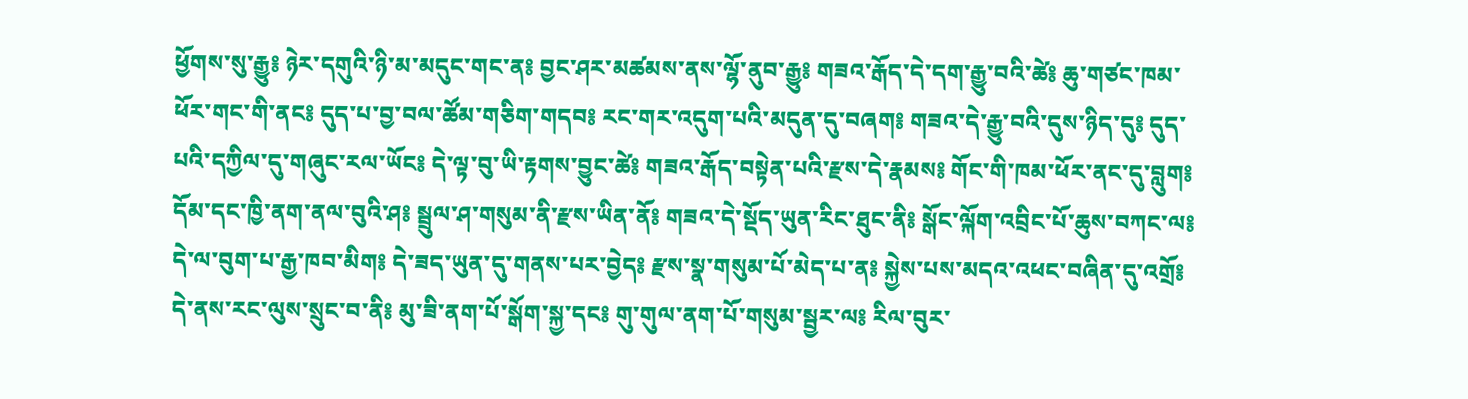ཕྱོགས་སུ་རྒྱུ༔ ཉེར་དགུའི་ཉི་མ་མདུང་གང་ན༔ བྱང་ཤར་མཚམས་ནས་ལྷོ་ནུབ་རྒྱུ༔ གཟའ་རྒོད་དེ་དག་རྒྱུ་བའི་ཚེ༔ ཆུ་གཙང་ཁམ་ཕོར་གང་གི་ནང༔ དུད་པ་བྱ་བལ་ཚོམ་གཅིག་གདབ༔ རང་གར་འདུག་པའི་མདུན་དུ་བཞག༔ གཟའ་དེ་རྒྱུ་བའི་དུས་ཉིད་དུ༔ དུད་པའི་དཀྱིལ་དུ་གཞུང་རལ་ཡོང༔ དེ་ལྟ་བུ་ཡི་རྟགས་བྱུང་ཚེ༔ གཟའ་རྒོད་བསྟེན་པའི་རྫས་དེ་རྣམས༔ གོང་གི་ཁམ་ཕོར་ནང་དུ་བླུག༔ དོམ་དང་ཁྱི་ནག་ནལ་བུའི་ཤ༔ སྦྲུལ་ཤ་གསུམ་ནི་རྫས་ཡིན་ནོ༔ གཟའ་དེ་སྡོད་ཡུན་རིང་ཐུང་ནི༔ སྒོང་ལྐོག་འབྲིང་པོ་ཆུས་བཀང་ལ༔ དེ་ལ་བུག་པ་རྒྱ་ཁབ་མིག༔ དེ་ཟད་ཡུན་དུ་གནས་པར་བྱེད༔ རྫས་སྣ་གསུམ་པོ་མེད་པ་ན༔ སྐྱེས་པས་མདའ་འཕང་བཞིན་དུ་འགྲོ༔ དེ་ནས་རང་ལུས་སྲུང་བ་ནི༔ མུ་ཟི་ནག་པོ་སྒོག་སྐྱ་དང༔ གུ་གུལ་ནག་པོ་གསུམ་སྦྱར་ལ༔ རིལ་བུར་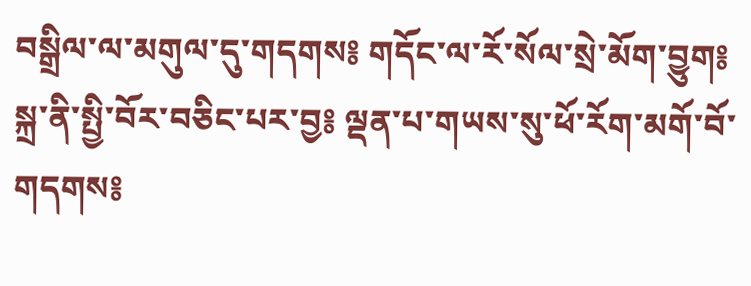བསྒྲིལ་ལ་མགུལ་དུ་གདགས༔ གདོང་ལ་རོ་སོལ་སྲེ་མོག་བྱུག༔ སྐྲ་ནི་སྤྱི་བོར་བཅིང་པར་བྱ༔ ལྡན་པ་གཡས་སུ་ཕོ་རོག་མགོ་བོ་གདགས༔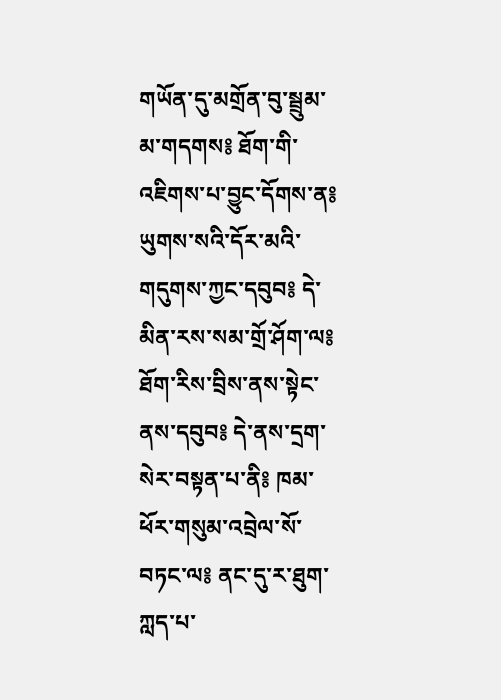གཡོན་དུ་མགྲོན་བུ་སྦྲུམ་མ་གདགས༔ ཐོག་གི་འཇིགས་པ་བྱུང་དོགས་ན༔ ཡུགས་སའི་དོར་མའི་གདུགས་ཀྱང་དབུབ༔ དེ་མིན་རས་སམ་གྲོ་ཤོག་ལ༔ ཐོག་རིས་བྲིས་ནས་སྟེང་ནས་དབུབ༔ དེ་ནས་དྲག་སེར་བསྟན་པ་ནི༔ ཁམ་ཕོར་གསུམ་འབྲེལ་སོ་བཏང་ལ༔ ནང་དུ་ར་ཐུག་ཀླད་པ་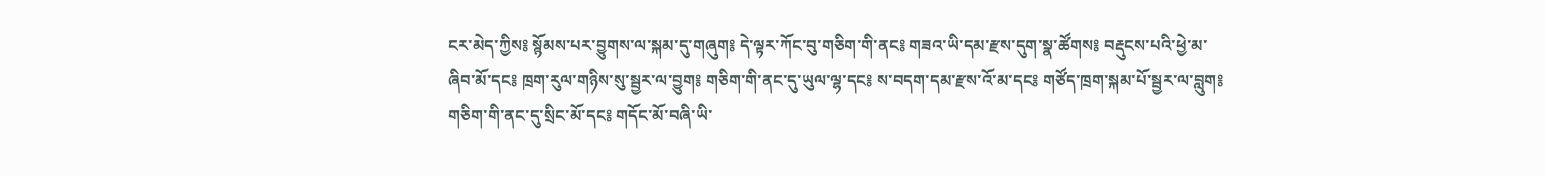ངར་མེད་ཀྱིས༔ སྙོམས་པར་བྱུགས་ལ་སྐམ་དུ་གཞུག༔ དེ་ལྟར་ཀོང་བུ་གཅིག་གི་ནང༔ གཟའ་ཡི་དམ་རྫས་དུག་སྣ་ཚོགས༔ བརྡུངས་པའི་ཕྱེ་མ་ཞིབ་མོ་དང༔ ཁྲག་རུལ་གཉིས་སུ་སྦྱར་ལ་བྱུག༔ གཅིག་གི་ནང་དུ་ཡུལ་ལྷ་དང༔ ས་བདག་དམ་རྫས་འོ་མ་དང༔ གཙོད་ཁྲག་སྐམ་པོ་སྦྱར་ལ་བླུག༔ གཅིག་གི་ནང་དུ་སྲིང་མོ་དང༔ གདོང་མོ་བཞི་ཡི་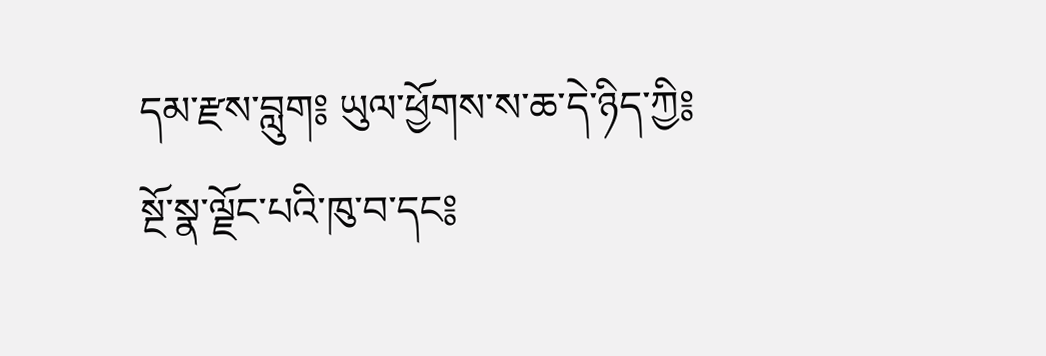དམ་རྫས་བླུག༔ ཡུལ་ཕྱོགས་ས་ཆ་དེ་ཉིད་ཀྱི༔ སྔོ་སྣ་ལྗོང་པའི་ཁུ་བ་དང༔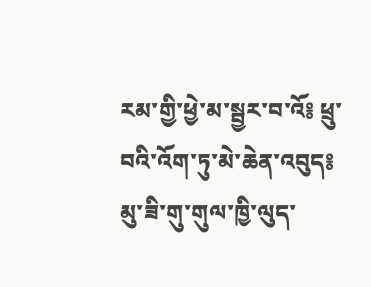རམ་གྱི་ཕྱེ་མ་སྦྱར་བ་འོ༔ ཕྲུ་བའི་འོག་ཏུ་མེ་ཆེན་འབུད༔ མུ་ཟི་གུ་གུལ་ཁྱི་ལུད་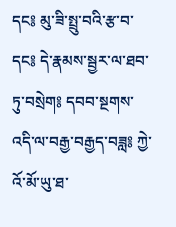དང༔ མུ་ཟི་སྤྲུ་བའི་རྩ་བ་དང༔ དེ་རྣམས་སྦྱར་ལ་ཐབ་ཏུ་བསྲེག༔ དབབ་སྔགས་འདི་ལ་བརྒྱ་བརྒྱད་བཟླ༔ ཀྱེ་འོ་མོ་ཡུ་ཐ་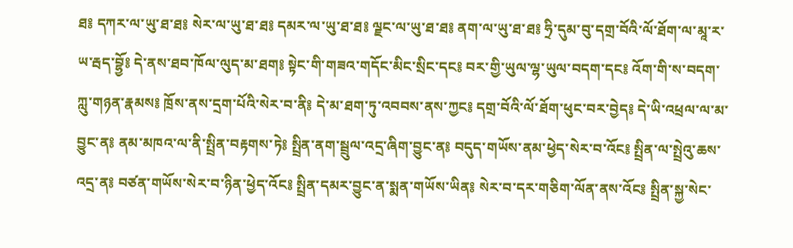ཐ༔ དཀར་ལ་ཡུ་ཐ་ཐ༔ སེར་ལ་ཡུ་ཐ་ཐ༔ དམར་ལ་ཡུ་ཐ་ཐ༔ ལྗང་ལ་ཡུ་ཐ་ཐ༔ ནག་ལ་ཡུ་ཐ་ཐ༔ ཧྲི་དུམ་བུ་དགྲ་བོའི་ལོ་ཐོག་ལ་མཱ་ར་ཡ་རྦད་བྷྱོ༔ དེ་ནས་ཐབ་ཁོལ་ལུད་མ་ཐག༔ སྟེང་གི་གཟའ་གདོང་མིང་སྲིང་དང༔ བར་གྱི་ཡུལ་ལྷ་ཡུལ་བདག་དང༔ འོག་གི་ས་བདག་ཀླུ་གཉན་རྣམས༔ ཁྲོས་ནས་དྲག་པོའི་སེར་བ་ནི༔ དེ་མ་ཐག་ཏུ་འབབས་ནས་ཀྱང༔ དགྲ་བོའི་ལོ་ཐོག་ཕུང་བར་བྱེད༔ དེ་ཡི་འཕྲལ་ལ་མ་བྱུང་ན༔ ནམ་མཁའ་ལ་ནི་སྤྲིན་བརྟགས་ཏེ༔ སྤྲིན་ནག་སྦྲུལ་འདྲ་ཞིག་བྱུང་ན༔ བདུད་གཡོས་ནམ་ཕྱེད་སེར་བ་འོང༔ སྤྲིན་ལ་སྤྲེའུ་ཆས་འདྲ་ན༔ བཙན་གཡོས་སེར་བ་ཉིན་ཕྱེད་འོང༔ སྤྲིན་དམར་བྱུང་ན་སྨན་གཡོས་ཡིན༔ སེར་བ་དར་གཅིག་ལོན་ནས་འོང༔ སྤྲིན་སྐྱ་སེང་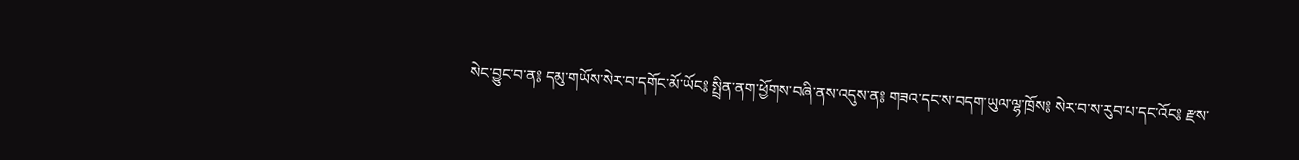སེང་བྱུང་བ་ན༔ དམུ་གཡོས་སེར་བ་དགོང་མོ་ཡོང༔ སྤྲིན་ནག་ཕྱོགས་བཞི་ནས་འདུས་ན༔ གཟའ་དང་ས་བདག་ཡུལ་ལྷ་ཁྲོས༔ སེར་བ་ས་རུབ་པ་དང་འོང༔ རྫས་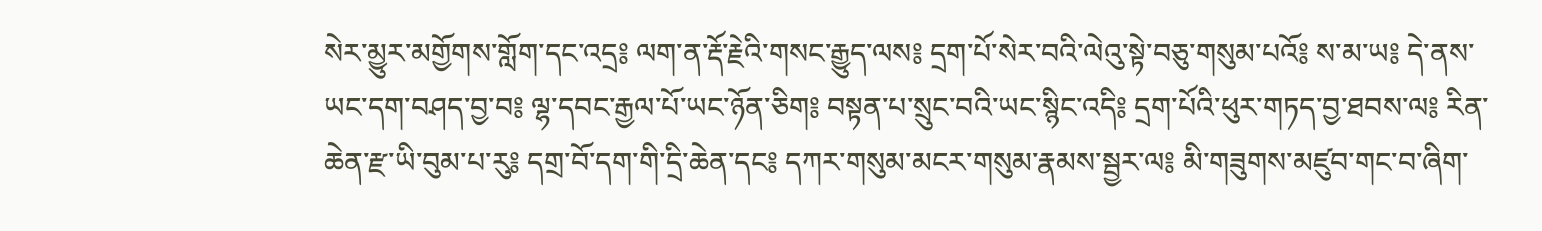སེར་མྱུར་མགྱོགས་གློག་དང་འདྲ༔ ལག་ན་རྡོ་རྗེའི་གསང་རྒྱུད་ལས༔ དྲག་པོ་སེར་བའི་ལེའུ་སྟེ་བཅུ་གསུམ་པའོ༔ ས་མ་ཡ༔ དེ་ནས་ཡང་དག་བཤད་བྱ་བ༔ ལྷ་དབང་རྒྱལ་པོ་ཡང་ཉོན་ཅིག༔ བསྟན་པ་སྲུང་བའི་ཡང་སྙིང་འདི༔ དྲག་པོའི་ཕུར་གཏད་བྱ་ཐབས་ལ༔ རིན་ཆེན་རྫ་ཡི་བུམ་པ་རུ༔ དགྲ་བོ་དག་གི་དྲི་ཆེན་དང༔ དཀར་གསུམ་མངར་གསུམ་རྣམས་སྦྱར་ལ༔ མི་གཟུགས་མཛུབ་གང་བ་ཞིག་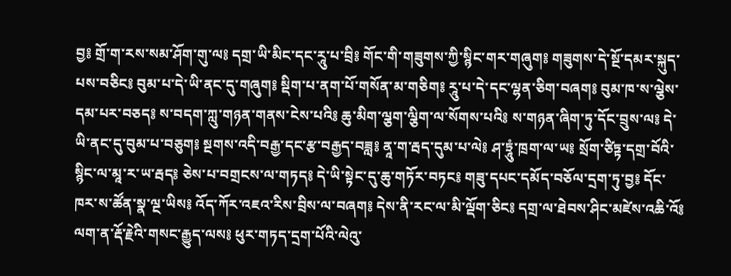བྱ༔ གྲོ་ག་རས་སམ་ཤོག་གུ་ལ༔ དགྲ་ཡི་མིང་དང་རཱུ་པ་བྲི༔ གོང་གི་གཟུགས་ཀྱི་སྙིང་གར་གཞུག༔ གཟུགས་དེ་སྔོ་དམར་སྐུད་པས་བཅིང༔ བུམ་པ་དེ་ཡི་ནང་དུ་གཞུག༔ སྡིག་པ་ནག་པོ་གསོན་མ་གཅིག༔ རཱུ་པ་དེ་དང་ལྷན་ཅིག་བཞག༔ བུམ་ཁ་ས་ལྕེས་དམ་པར་བཅད༔ ས་བདག་ཀླུ་གཉན་གནས་ངེས་པའི༔ ཆུ་མིག་ལྕག་ལྕིག་ལ་སོགས་པའི༔ ས་གཉན་ཞིག་ཏུ་དོང་བྲུས་ལ༔ དེ་ཡི་ནང་དུ་བུམ་པ་བཅུག༔ སྔགས་འདི་བརྒྱ་དང་རྩ་བརྒྱད་བཟླ༔ ནཱ་ག་རྦད་དུམ་པ་ལེ༔ ཤ་ཏྲཱུཾ་ཁྲག་ལ་ཡ༔ སྲོག་ཙིཏྟ་དགྲ་བོའི་སྙིང་ལ་མཱ་ར་ཡ་རྦད༔ ཅེས་པ་བགྲངས་ལ་གཏད༔ དེ་ཡི་སྟེང་དུ་ཆུ་གཏོར་བཏང༔ གཟུ་དཔང་དམོད་བཅོལ་དྲག་ཏུ་བྱ༔ དོང་ཁར་ས་ཚོན་སྣ་ལྔ་ཡིས༔ འོད་ཀོར་འཇའ་རིས་བྲིས་ལ་བཞག༔ དེས་ནི་རང་ལ་མི་ལྡོག་ཅིང༔ དགྲ་ལ་ཐེབས་ཤིང་མཛེས་འཆི་འོ༔ ལག་ན་རྡོ་རྗེའི་གསང་རྒྱུད་ལས༔ ཕུར་གཏད་དྲག་པོའི་ལེའུ་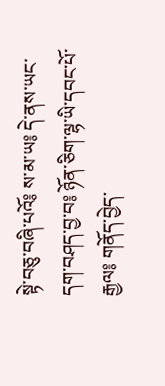སྟེ་བཅུ་བཞི་པའོ༔ ས་མ་ཡ༔ དེ་ནས་ཡང་དག་བཤད་བྱ་བ༔ ཉོན་ཅིག་ལྷ་ཡི་དབང་པོ་རྒྱལ༔ གནོད་བྱེད་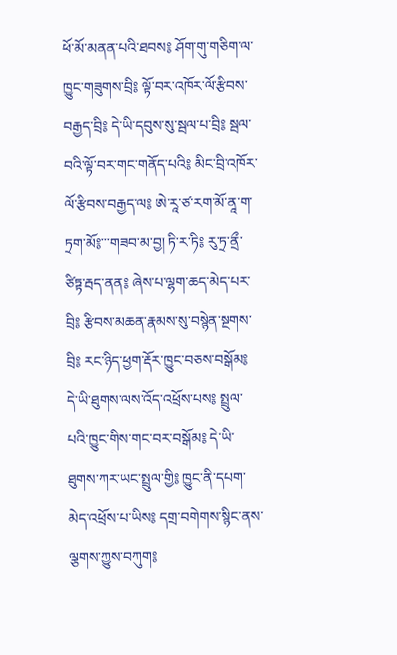ཕོ་མོ་མནན་པའི་ཐབས༔ ཤོག་གུ་གཅིག་ལ་ཁྱུང་གཟུགས་བྲི༔ ལྟོ་བར་འཁོར་ལོ་རྩིབས་བརྒྱད་བྲི༔ དེ་ཡི་དབུས་སུ་སྦལ་པ་བྲི༔ སྦལ་བའི་ལྟོ་བར་གང་གནོད་པའི༔ མིང་བྲི་འཁོར་ལོ་རྩིབས་བརྒྱད་ལ༔ ཨེ་རཱ་ཙ་རག་མོ་ནཱ་ག་ཏྲག་མོ༔་་་གཟབ་མ་བྱ། ཏི་ར་ཏི༔ རུ་ཏྲ་ནྲྀ་ཙིཏྟ་རྦད་ནན༔ ཞེས་པ་ལྷག་ཆད་མེད་པར་བྲི༔ རྩིབས་མཆན་རྣམས་སུ་བསྙེན་སྔགས་བྲི༔ རང་ཉིད་ཕྱག་རྡོར་ཁྱུང་བཅས་བསྒོམ༔ དེ་ཡི་ཐུགས་ལས་འོད་འཕྲོས་པས༔ སྤྲུལ་པའི་ཁྱུང་གིས་གང་བར་བསྒོམ༔ དེ་ཡི་ཐུགས་ཀར་ཡང་སྤྲུལ་གྱི༔ ཁྱུང་ནི་དཔག་མེད་འཕྲོས་པ་ཡིས༔ དགྲ་བགེགས་སྙིང་ནས་ལྕགས་ཀྱུས་བཀུག༔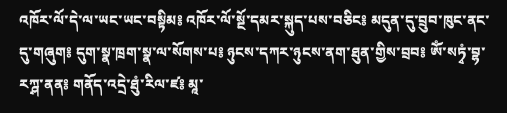འཁོར་ལོ་དེ་ལ་ཡང་ཡང་བསྟིམ༔ འཁོར་ལོ་སྔོ་དམར་སྐུད་པས་བཅིང༔ མདུན་དུ་བྲུབ་ཁུང་ནང་དུ་གཞུག༔ དུག་སྣ་ཁྲག་སྣ་ལ་སོགས་པ༔ ཉུངས་དཀར་ཉུངས་ནག་ཐུན་གྱིས་བྲབ༔ ཨོཾ་སཏྭཾ་བྷ་རཀྴ་ནན༔ གནོད་འདྲེ་ཐུཾ་རིལ་ཛ༔ མཱ་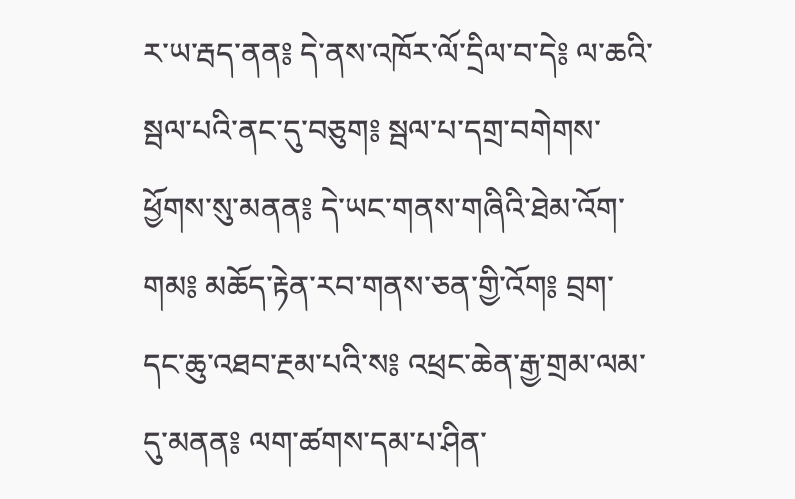ར་ཡ་རྦད་ནན༔ དེ་ནས་འཁོར་ལོ་དྲིལ་བ་དེ༔ ལ་ཆའི་སྦལ་པའི་ནང་དུ་བཅུག༔ སྦལ་པ་དགྲ་བགེགས་ཕྱོགས་སུ་མནན༔ དེ་ཡང་གནས་གཞིའི་ཐེམ་འོག་གམ༔ མཆོད་རྟེན་རབ་གནས་ཅན་གྱི་འོག༔ བྲག་དང་ཆུ་འཐབ་རྔམ་པའི་ས༔ འཕྲང་ཆེན་རྒྱ་གྲམ་ལམ་དུ་མནན༔ ལག་ཚགས་དམ་པ་ཤིན་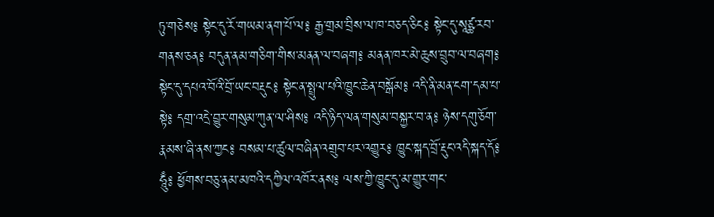ཏུ་གཅེས༔ སྟེང་དུ་རོ་གཡམ་ནག་པོ་ལ༔ རྒྱ་གྲམ་བྲིས་ལ་ཁ་བཅད་ཅིང༔ སྟེང་དུ་སཱཙྪ་རབ་གནས་ཅན༔ བདུན་ནམ་གཅིག་གིས་མནན་ལ་བཞག༔ མནན་ཁར་མེ་ཆུས་བྲུབ་ལ་བཞག༔ སྟེང་དུ་དཔའ་བོའི་བྲོ་ཡང་བརྡུང༔ སྟེང་ན་སྤྲུལ་པའི་ཁྱུང་ཆེན་བསྒོམ༔ འདི་ནི་མན་ངག་དམ་པ་སྟེ༔ དགྲ་འདྲེ་བྱུར་གསུམ་ཀུན་ལ་ཤིས༔ འདི་ཉིད་ལན་གསུམ་བསྐྱར་བ་ན༔ ཉེས་དགུ་ཅོག་རྣམས་ཞི་ནས་ཀྱང༔ བསམ་པ་ཚུལ་བཞིན་འགྲུབ་པར་འགྱུར༔ ཁྱུང་སྐད་བྲོ་རྡུང་འདི་སྐད་དོ༔ ཧཱུྃ༔ ཕྱོགས་བཅུ་ནམ་མཁའི་དཀྱིལ་འཁོར་ནས༔ ལས་ཀྱི་ཁྱུང་དུ་མ་གྱུར་གང་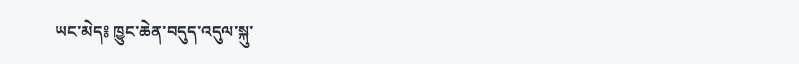ཡང་མེད༔ ཁྱུང་ཆེན་བདུད་འདུལ་སྐུ་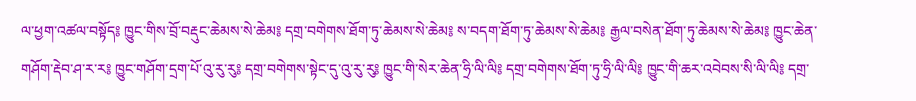ལ་ཕྱག་འཚལ་བསྟོད༔ ཁྱུང་གིས་བྲོ་བརྡུང་ཆེམས་སེ་ཆེམ༔ དགྲ་བགེགས་ཐོག་ཏུ་ཆེམས་སེ་ཆེམ༔ ས་བདག་ཐོག་ཏུ་ཆེམས་སེ་ཆེམ༔ རྒྱལ་བསེན་ཐོག་ཏུ་ཆེམས་སེ་ཆེམ༔ ཁྱུང་ཆེན་གཤོག་རྡེབ་ཤ་ར་ར༔ ཁྱུང་གཤོག་དྲག་པོ་འུ་རུ་རུ༔ དགྲ་བགེགས་སྟེང་དུ་འུ་རུ་རུ༔ ཁྱུང་གི་སེར་ཆེན་ཧྲི་ལི་ལི༔ དགྲ་བགེགས་ཐོག་ཏུ་ཧྲི་ལི་ལི༔ ཁྱུང་གི་ཆར་འབེབས་སི་ལི་ལི༔ དགྲ་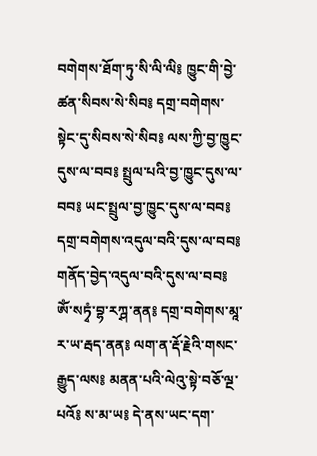བགེགས་ཐོག་ཏུ་སི་ལི་ལི༔ ཁྱུང་གི་བྱེ་ཚན་སིབས་སེ་སིབ༔ དགྲ་བགེགས་སྟེང་དུ་སིབས་སེ་སིབ༔ ལས་ཀྱི་བྱ་ཁྱུང་དུས་ལ་བབ༔ སྤྲུལ་པའི་བྱ་ཁྱུང་དུས་ལ་བབ༔ ཡང་སྤྲུལ་བྱ་ཁྱུང་དུས་ལ་བབ༔ དགྲ་བགེགས་འདུལ་བའི་དུས་ལ་བབ༔ གནོད་བྱེད་འདུལ་བའི་དུས་ལ་བབ༔ ཨོཾ་སཏྭཾ་བྷ་རཀྴ་ནན༔ དགྲ་བགེགས་མཱ་ར་ཡ་རྦད་ནན༔ ལག་ན་རྡོ་རྗེའི་གསང་རྒྱུད་ལས༔ མནན་པའི་ལེའུ་སྟེ་བཅོ་ལྔ་པའོ༔ ས་མ་ཡ༔ དེ་ནས་ཡང་དག་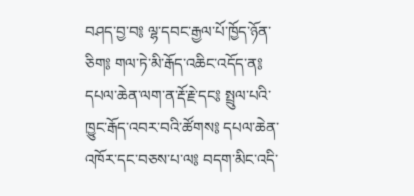བཤད་བྱ་བ༔ ལྷ་དབང་རྒྱལ་པོ་ཁྱོད་ཉོན་ཅིག༔ གལ་ཏེ་མི་རྒོད་འཆིང་འདོད་ན༔ དཔལ་ཆེན་ལག་ན་རྡོ་རྗེ་དང༔ སྤྲུལ་པའི་ཁྱུང་རྒོད་འབར་བའི་ཚོགས༔ དཔལ་ཆེན་འཁོར་དང་བཅས་པ་ལ༔ བདག་མིང་འདི་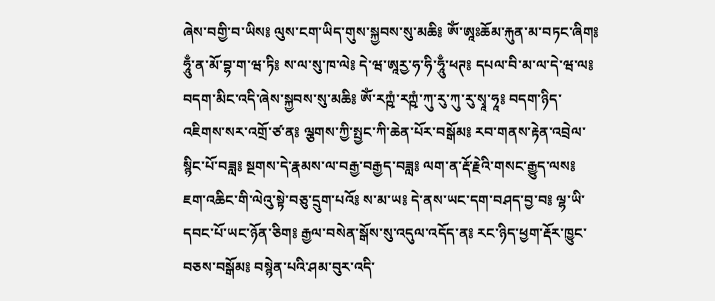ཞེས་བགྱི་བ་ཡིས༔ ལུས་ངག་ཡིད་གུས་སྐྱབས་སུ་མཆི༔ ཨོཾ་ཨཱཿཆོམ་རྐུན་མ་བཏང་ཞིག༔ ཧཱུྃ་ན་མོ་བྷ་ག་ཝ་ཏི༔ ས་ལ་སུ་ཁ་ལེ༔ དེ་ཝ་ཨཱརྱ་ཧ་ཧི་ཧཱུྃ་ཕཊ༔ དཔལ་བི་མ་ལ་དེ་ཝ་ལ༔ བདག་མིང་འདི་ཞེས་སྐྱབས་སུ་མཆི༔ ཨོཾ་རཀྵཾ་རཀྵཾ་ཀུ་རུ་ཀུ་རུ་སྭཱ་ཧཱ༔ བདག་ཉིད་འཇིགས་སར་འགྲོ་ཙ་ན༔ ལྕགས་ཀྱི་སྤྱང་ཀི་ཆེན་པོར་བསྒོམ༔ རབ་གནས་རྟེན་འབྲེལ་སྙིང་པོ་བཟླ༔ སྔགས་དེ་རྣམས་ལ་བརྒྱ་བརྒྱད་བཟླ༔ ལག་ན་རྡོ་རྗེའི་གསང་རྒྱུད་ལས༔ ཇག་འཆིང་གི་ལེའུ་སྟེ་བཅུ་དྲུག་པའོ༔ ས་མ་ཡ༔ དེ་ནས་ཡང་དག་བཤད་བྱ་བ༔ ལྷ་ཡི་དབང་པོ་ཡང་ཉོན་ཅིག༔ རྒྱལ་བསེན་སྒོས་སུ་འདུལ་འདོད་ན༔ རང་ཉིད་ཕྱག་རྡོར་ཁྱུང་བཅས་བསྒོམ༔ བསྙེན་པའི་ཤམ་བུར་འདི་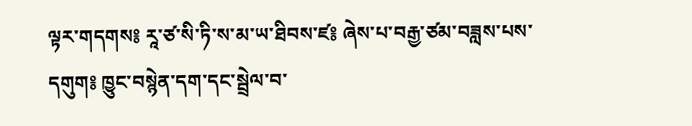ལྟར་གདགས༔ རཱ་ཙ་སི་ཏི་ས་མ་ཡ་ཐིབས་ཛ༔ ཞེས་པ་བརྒྱ་ཙམ་བཟླས་པས་དགུག༔ ཁྱུང་བསྙེན་དག་དང་སྦྲེལ་བ་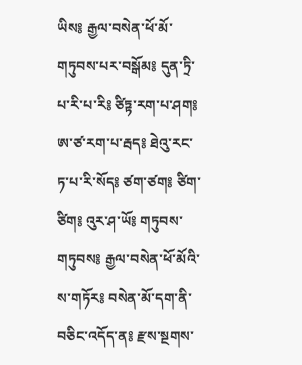ཡིས༔ རྒྱལ་བསེན་ཕོ་མོ་གཏུབས་པར་བསྒོམ༔ དུན་ཏྲི་པ་རི་པ་རི༔ ཙིཏྟ་རག་པ་ཤག༔ ཨ་ཙ་རག་པ་རྦད༔ ཐེའུ་རང་ཏ་པ་རི་སོད༔ ཙག་ཙག༔ ཙིག་ཙིག༔ འུར་ཤ་ཡོ༔ གཏུབས་གཏུབས༔ རྒྱལ་བསེན་ཕོ་མོའི་ས་གཏོར༔ བསེན་མོ་དག་ནི་བཅིང་འདོད་ན༔ རྫས་སྔགས་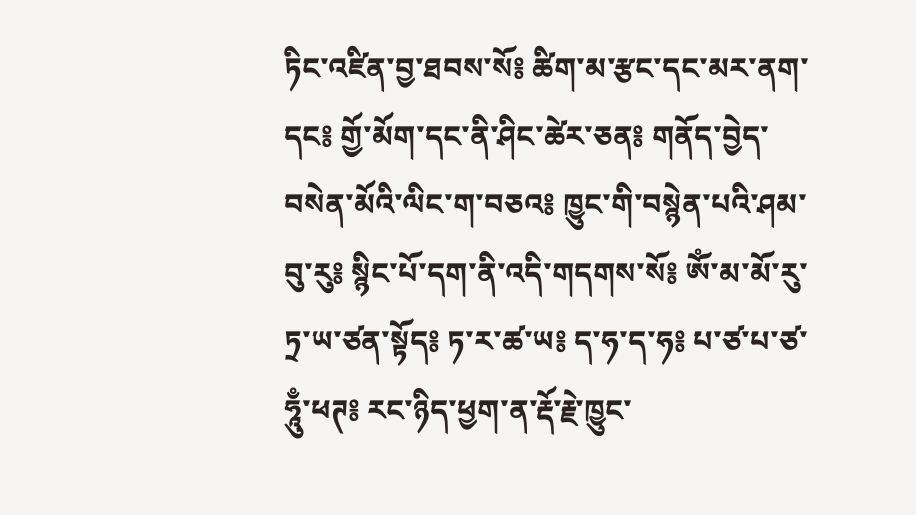ཏིང་འཛིན་བྱ་ཐབས་སོ༔ ཚིག་མ་རྩང་དང་མར་ནག་དང༔ གྱོ་མོག་དང་ནི་ཤིང་ཚེར་ཅན༔ གནོད་བྱེད་བསེན་མོའི་ལིང་ག་བཅའ༔ ཁྱུང་གི་བསྙེན་པའི་ཤམ་བུ་རུ༔ སྙིང་པོ་དག་ནི་འདི་གདགས་སོ༔ ཨོཾ་མ་མོ་རུ་ཏྲ་ཡ་ཙན་སྟོད༔ ཏ་ར་ཚ་ཡ༔ ད་ཧ་ད་ཧ༔ པ་ཙ་པ་ཙ་ཧཱུྃ་ཕཊ༔ རང་ཉིད་ཕྱག་ན་རྡོ་རྗེ་ཁྱུང་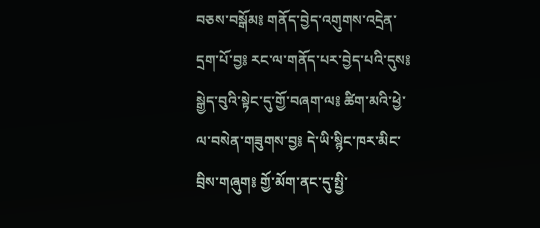བཅས་བསྒོམ༔ གནོད་བྱེད་འགུགས་འདྲེན་དྲག་པོ་བྱ༔ རང་ལ་གནོད་པར་བྱེད་པའི་དུས༔ སྒྱེད་བུའི་སྟེང་དུ་གྱོ་བཞག་ལ༔ ཚིག་མའི་ཕྱེ་ལ་བསེན་གཟུགས་བྱ༔ དེ་ཡི་སྙིང་ཁར་མིང་བྲིས་གཞུག༔ གྱོ་མོག་ནང་དུ་སྤྱི་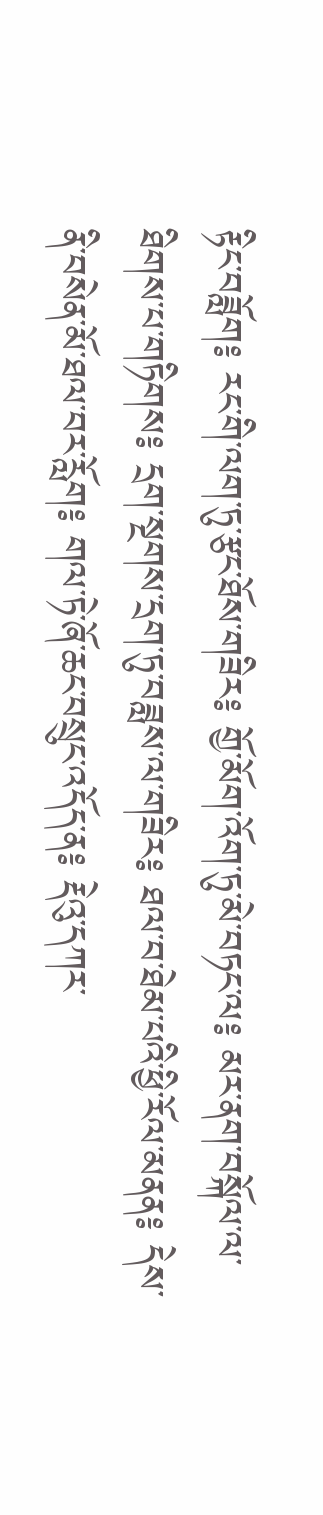རྟིང་བཟློག༔ རང་གི་ལག་ཏུ་རྩང་ཐོས་གཟིར༔ གྱོ་མོག་འོག་ཏུ་མེ་བཏང་ལ༔ མར་ནག་བསྐོལ་ལ་ཐིགས་པ་གཏིགས༔ དྲག་སྔགས་དྲག་ཏུ་བཟླས་ལ་གཟིར༔ ཐལ་བ་ཐེམ་པའི་ཕྱི་རོལ་མནན༔ དེས་ནི་བསེན་མོ་ཐལ་བར་རློག༔ གལ་ཏེ་ཞོ་ཆང་བསྲུང་འདོད་ན༔ རྡེའུ་དཀར་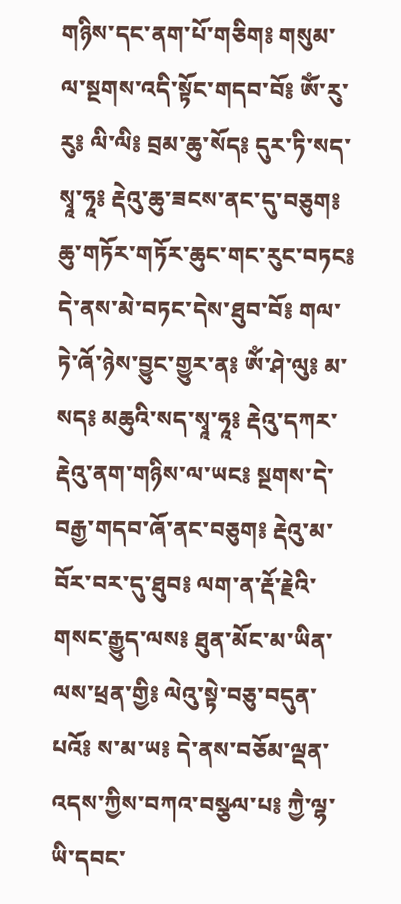གཉིས་དང་ནག་པོ་གཅིག༔ གསུམ་ལ་སྔགས་འདི་སྟོང་གདབ་བོ༔ ཨོཾ་རུ་རུ༔ ལི་ལི༔ བྲམ་ཆུ་སོད༔ དུར་ཏི་སད་སྭཱ་ཧཱ༔ རྡེའུ་ཆུ་ཟངས་ནང་དུ་བཅུག༔ ཆུ་གཏོར་གཏོར་ཆུང་གང་རུང་བཏང༔ དེ་ནས་མེ་བཏང་དེས་ཐུབ་བོ༔ གལ་ཏེ་ཞོ་ཉེས་བྱུང་གྱུར་ན༔ ཨོཾ་ཤེ་ལུ༔ མ་སད༔ མཆུའི་སད་སྭཱ་ཧཱ༔ རྡེའུ་དཀར་རྡེའུ་ནག་གཉིས་ལ་ཡང༔ སྔགས་དེ་བརྒྱ་གདབ་ཞོ་ནང་བཅུག༔ རྡེའུ་མ་བོར་བར་དུ་ཐུབ༔ ལག་ན་རྡོ་རྗེའི་གསང་རྒྱུད་ལས༔ ཐུན་མོང་མ་ཡིན་ལས་ཕྲན་གྱི༔ ལེའུ་སྟེ་བཅུ་བདུན་པའོ༔ ས་མ་ཡ༔ དེ་ནས་བཅོམ་ལྡན་འདས་ཀྱིས་བཀའ་བསྩལ་པ༔ ཀྱཻ་ལྷ་ཡི་དབང་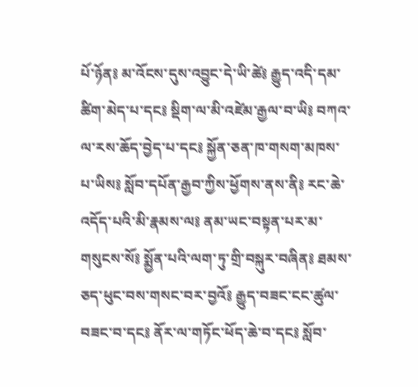པོ་ཉོན༔ མ་འོངས་དུས་འབྱུང་དེ་ཡི་ཚེ༔ རྒྱུད་འདི་དམ་ཚིག་མེད་པ་དང༔ སྡིག་ལ་མི་འཛེམ་རྒྱལ་བ་ཡི༔ བཀའ་ལ་རས་ཆོད་བྱེད་པ་དང༔ སྐྱོན་ཅན་ཁ་གསག་མཁས་པ་ཡིས༔ སློབ་དཔོན་རྒྱབ་ཀྱིས་ཕྱོགས་ནས་ནི༔ རང་ཆེ་འདོད་པའི་མི་རྣམས་ལ༔ ནམ་ཡང་བསྟན་པར་མ་གསུངས་སོ༔ སྨྱོན་པའི་ལག་ཏུ་གྲི་བསྐུར་བཞིན༔ ཐམས་ཅད་ཕུང་བས་གསང་བར་བྱའོ༔ རྒྱུད་བཟང་ངང་ཚུལ་བཟང་བ་དང༔ ནོར་ལ་གཏོང་ཕོད་ཆེ་བ་དང༔ སློབ་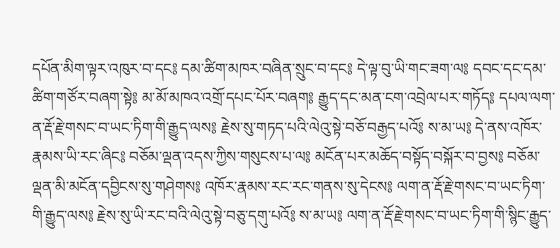དཔོན་མིག་ལྟར་འཁུར་བ་དང༔ དམ་ཚིག་མཁར་བཞིན་སྲུང་བ་དང༔ དེ་ལྟ་བུ་ཡི་གང་ཟག་ལ༔ དབང་དང་དམ་ཚིག་གཙོར་བཞག་སྟེ༔ མ་མོ་མཁའ་འགྲོ་དཔང་པོར་བཞག༔ རྒྱུད་དང་མན་ངག་འབྲེལ་པར་གཏོད༔ དཔལ་ལག་ན་རྡོ་རྗེ་གསང་བ་ཡང་ཏིག་གི་རྒྱུད་ལས༔ རྗེས་སུ་གཏད་པའི་ལེའུ་སྟེ་བཅོ་བརྒྱད་པའོ༔ ས་མ་ཡ༔ དེ་ནས་འཁོར་རྣམས་ཡི་རང་ཞིང༔ བཅོམ་ལྡན་འདས་ཀྱིས་གསུངས་པ་ལ༔ མངོན་པར་མཆོད་བསྟོད་བསྐོར་བ་བྱས༔ བཅོམ་ལྡན་མི་མངོན་དབྱིངས་སུ་གཤེགས༔ འཁོར་རྣམས་རང་རང་གནས་སུ་དེངས༔ ལག་ན་རྡོ་རྗེ་གསང་བ་ཡང་ཏིག་གི་རྒྱུད་ལས༔ རྗེས་སུ་ཡི་རང་བའི་ལེའུ་སྟེ་བཅུ་དགུ་པའོ༔ ས་མ་ཡ༔ ལག་ན་རྡོ་རྗེ་གསང་བ་ཡང་ཏིག་གི་སྙིང་རྒྱུད་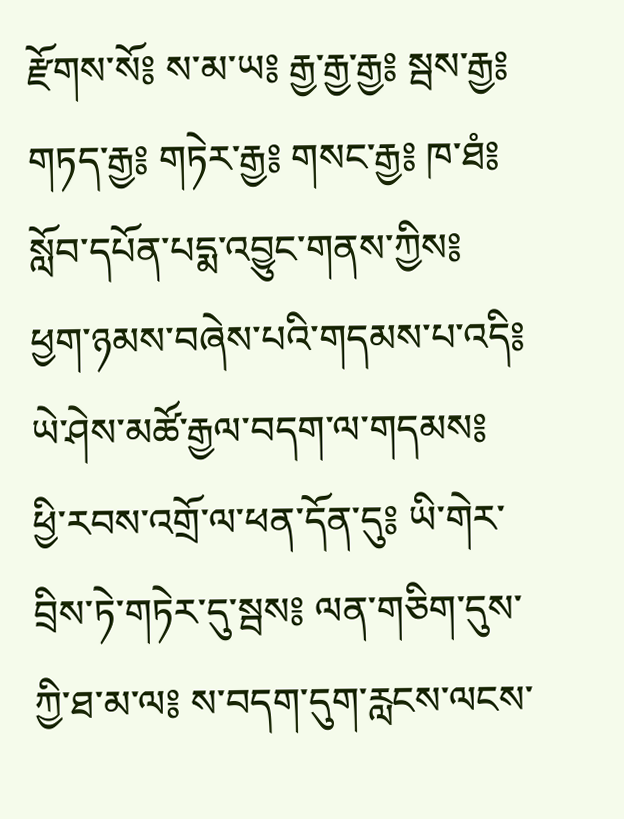རྫོགས་སོ༔ ས་མ་ཡ༔ རྒྱ་རྒྱ་རྒྱ༔ སྦས་རྒྱ༔ གཏད་རྒྱ༔ གཏེར་རྒྱ༔ གསང་རྒྱ༔ ཁ་ཐཾ༔ སློབ་དཔོན་པདྨ་འབྱུང་གནས་ཀྱིས༔ ཕྱག་ཉམས་བཞེས་པའི་གདམས་པ་འདི༔ ཡེ་ཤེས་མཚོ་རྒྱལ་བདག་ལ་གདམས༔ ཕྱི་རབས་འགྲོ་ལ་ཕན་དོན་དུ༔ ཡི་གེར་བྲིས་ཏེ་གཏེར་དུ་སྦས༔ ལན་གཅིག་དུས་ཀྱི་ཐ་མ་ལ༔ ས་བདག་དུག་རླངས་ལངས་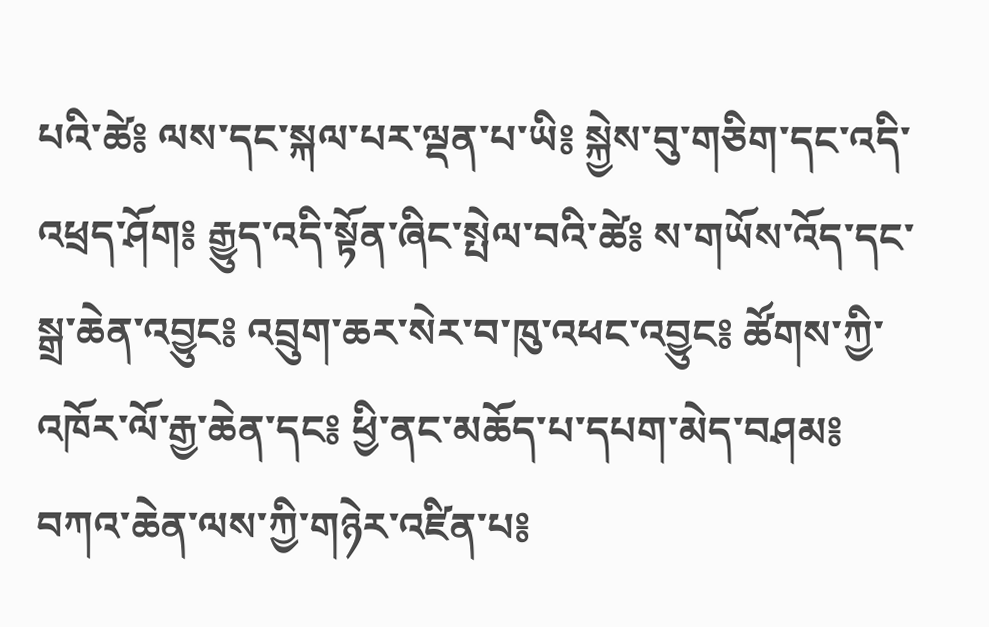པའི་ཚེ༔ ལས་དང་སྐལ་པར་ལྡན་པ་ཡི༔ སྐྱེས་བུ་གཅིག་དང་འདི་འཕྲད་ཤོག༔ རྒྱུད་འདི་སྟོན་ཞིང་སྤེལ་བའི་ཚེ༔ ས་གཡོས་འོད་དང་སྒྲ་ཆེན་འབྱུང༔ འབྲུག་ཆར་སེར་བ་ཁུ་འཕང་འབྱུང༔ ཚོགས་ཀྱི་འཁོར་ལོ་རྒྱ་ཆེན་དང༔ ཕྱི་ནང་མཆོད་པ་དཔག་མེད་བཤམ༔ བཀའ་ཆེན་ལས་ཀྱི་གཉེར་འཛིན་པ༔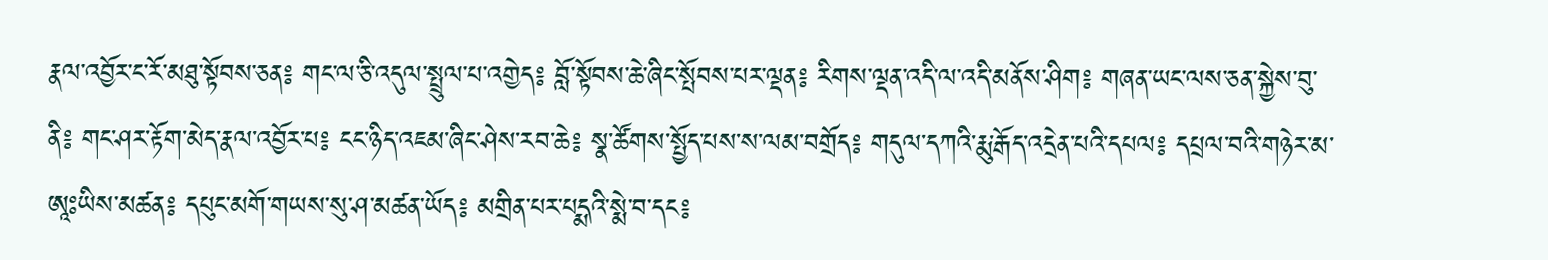རྣལ་འབྱོར་ང་རོ་མཐུ་སྟོབས་ཅན༔ གང་ལ་ཅི་འདུལ་སྤྲུལ་པ་འགྱེད༔ བློ་སྟོབས་ཆེ་ཞིང་སྤོབས་པར་ལྡན༔ རིགས་ལྡན་འདི་ལ་འདི་མནོས་ཤིག༔ གཞན་ཡང་ལས་ཅན་སྐྱེས་བུ་ནི༔ གང་ཤར་རྟོག་མེད་རྣལ་འབྱོར་པ༔ ངང་ཉིད་འཇམ་ཞིང་ཤེས་རབ་ཆེ༔ སྣ་ཚོགས་སྤྱོད་པས་ས་ལམ་བགྲོད༔ གདུལ་དཀའི་རྨུ་རྒོད་འདྲེན་པའི་དཔལ༔ དཔྲལ་བའི་གཉེར་མ་ཨཱཿཡིས་མཚན༔ དཔུང་མགོ་གཡས་སུ་ཤ་མཚན་ཡོད༔ མགྲིན་པར་པདྨའི་སྨེ་བ་དང༔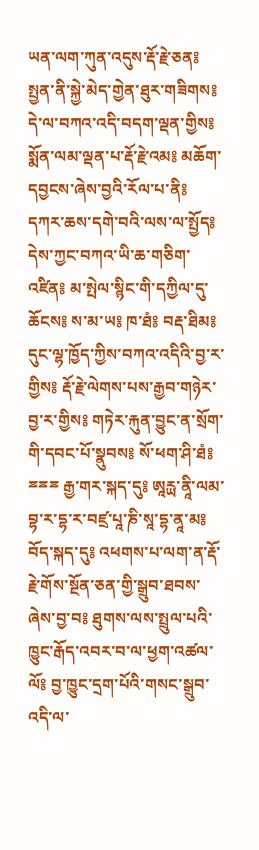ཡན་ལག་ཀུན་འདུས་རྡོ་རྗེ་ཅན༔ སྤྱན་ནི་སྐྱེ་མེད་གྱེན་ཐུར་གཟིགས༔ དེ་ལ་བཀའ་འདི་བདག་ལྡན་གྱིས༔ སྨོན་ལམ་ལྡན་པ་རྡོ་རྗེ་འམ༔ མཆོག་དབྱངས་ཞེས་བྱའི་རོལ་པ་ནི༔ དཀར་ཆས་དགེ་བའི་ལས་ལ་སྤྱོད༔ དེས་ཀྱང་བཀའ་ཡི་ཆ་གཅིག་འཛིན༔ མ་སྤེལ་སྙིང་གི་དཀྱིལ་དུ་ཆོངས༔ ས་མ་ཡ༔ ཁ་ཐཾ༔ བརྡ་ཐིམ༔ དུང་ལྷ་ཁྱོད་ཀྱིས་བཀའ་འདིའི་བྱ་ར་གྱིས༔ རྡོ་རྗེ་ལེགས་པས་རྒྱབ་གཉེར་བྱ་ར་གྱིས༔ གཏེར་རྐུན་བྱུང་ན་སྲོག་གི་དབང་པོ་སྣུབས༔ སོ་ཕག་ཤི་ཐཾ༔ ྈྈྈ རྒྱ་གར་སྐད་དུ༔ ཨཱརྻ་ནཱི་ལམ་བྷ་ར་དྷ་ར་བཛྲ་པཱ་ཎི་སཱ་དྷ་ནཱ་མ༔ བོད་སྐད་དུ༔ འཕགས་པ་ལག་ན་རྡོ་རྗེ་གོས་སྔོན་ཅན་གྱི་སྒྲུབ་ཐབས་ཞེས་བྱ་བ༔ ཐུགས་ལས་སྤྲུལ་པའི་ཁྱུང་རྒོད་འབར་བ་ལ་ཕྱག་འཚལ་ལོ༔ བྱ་ཁྱུང་དྲག་པོའི་གསང་སྒྲུབ་འདི་ལ་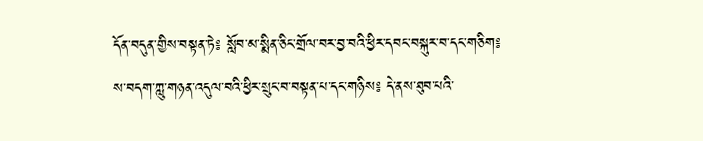དོན་བདུན་གྱིས་བསྟན་ཏེ༔ སློབ་མ་སྨིན་ཅིང་གྲོལ་བར་བྱ་བའི་ཕྱིར་དབང་བསྐུར་བ་དང་གཅིག༔ ས་བདག་ཀླུ་གཉན་འདུལ་བའི་ཕྱིར་སྲུང་བ་བསྟན་པ་དང་གཉིས༔ དེ་ནས་ཐུབ་པའི་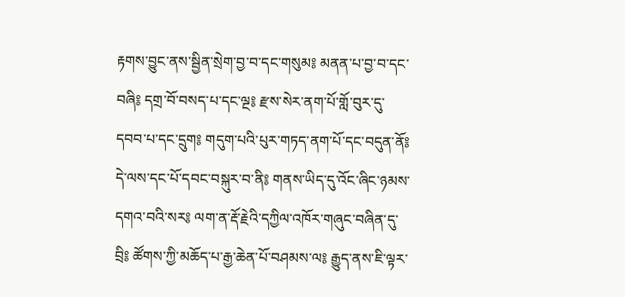རྟགས་བྱུང་ནས་སྦྱིན་སྲེག་བྱ་བ་དང་གསུམ༔ མནན་པ་བྱ་བ་དང་བཞི༔ དགྲ་བོ་བསད་པ་དང་ལྔ༔ རྫས་སེར་ནག་པོ་གློ་བུར་དུ་དབབ་པ་དང་དྲུག༔ གདུག་པའི་པུར་གཏད་ནག་པོ་དང་བདུན་ནོ༔ དེ་ལས་དང་པོ་དབང་བསྐུར་བ་ནི༔ གནས་ཡིད་དུ་འོང་ཞིང་ཉམས་དགའ་བའི་སར༔ ལག་ན་རྡོ་རྗེའི་དཀྱིལ་འཁོར་གཞུང་བཞིན་དུ་བྲི༔ ཚོགས་ཀྱི་མཆོད་པ་རྒྱ་ཆེན་པོ་བཤམས་ལ༔ རྒྱུད་ནས་ཇི་ལྟར་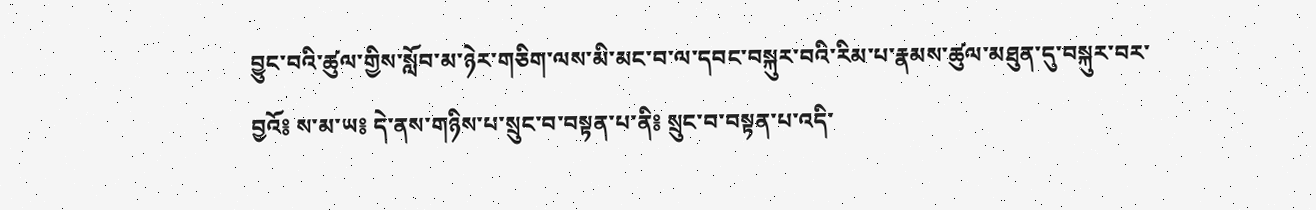བྱུང་བའི་ཚུལ་གྱིས་སློབ་མ་ཉེར་གཅིག་ལས་མི་མང་བ་ལ་དབང་བསྐུར་བའི་རིམ་པ་རྣམས་ཚུལ་མཐུན་དུ་བསྐུར་བར་བྱའོ༔ ས་མ་ཡ༔ དེ་ནས་གཉིས་པ་སྲུང་བ་བསྟན་པ་ནི༔ སྲུང་བ་བསྟན་པ་འདི་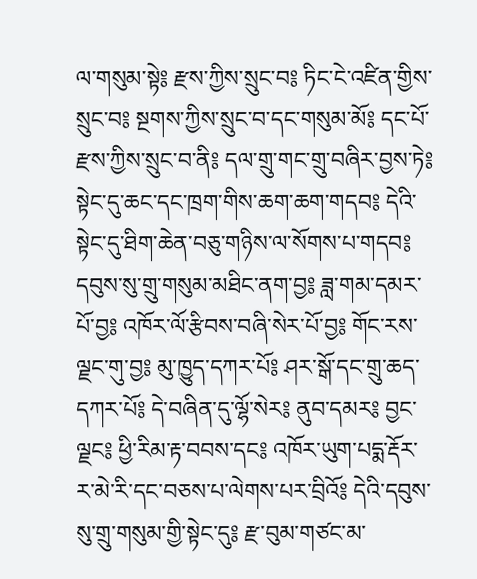ལ་གསུམ་སྟེ༔ རྫས་ཀྱིས་སྲུང་བ༔ ཏིང་ངེ་འཛིན་གྱིས་སྲུང་བ༔ སྔགས་ཀྱིས་སྲུང་བ་དང་གསུམ་མོ༔ དང་པོ་རྫས་ཀྱིས་སྲུང་བ་ནི༔ དལ་གྲུ་གང་གྲུ་བཞིར་བྱས་ཏེ༔ སྟེང་དུ་ཆང་དང་ཁྲག་གིས་ཆག་ཆག་གདབ༔ དེའི་སྟེང་དུ་ཐིག་ཆེན་བཅུ་གཉིས་ལ་སོགས་པ་གདབ༔ དབུས་སུ་གྲུ་གསུམ་མཐིང་ནག་བྱ༔ ཟླ་གམ་དམར་པོ་བྱ༔ འཁོར་ལོ་རྩིབས་བཞི་སེར་པོ་བྱ༔ གོང་རས་ལྗང་གུ་བྱ༔ མུ་ཁྱུད་དཀར་པོ༔ ཤར་སྒོ་དང་གྲུ་ཆད་དཀར་པོ༔ དེ་བཞིན་དུ་ལྷོ་སེར༔ ནུབ་དམར༔ བྱང་ལྗང༔ ཕྱི་རིམ་རྟ་བབས་དང༔ འཁོར་ཡུག་པདྨ་རྡོར་ར་མེ་རི་དང་བཅས་པ་ལེགས་པར་བྲིའོ༔ དེའི་དབུས་སུ་གྲུ་གསུམ་གྱི་སྟེང་དུ༔ རྫ་བུམ་གཙང་མ་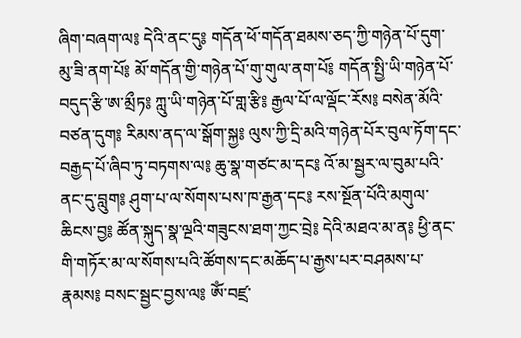ཞིག་བཞག་ལ༔ དེའི་ནང་དུ༔ གདོན་ཕོ་གདོན་ཐམས་ཅད་ཀྱི་གཉེན་པོ་དུག་མུ་ཟི་ནག་པོ༔ མོ་གདོན་གྱི་གཉེན་པོ་གུ་གུལ་ནག་པོ༔ གདོན་སྤྱི་ཡི་གཉེན་པོ་བདུད་རྩི་ཨ་མྲྀཏ༔ ཀླུ་ཡི་གཉེན་པོ་གླ་རྩི༔ རྒྱལ་པོ་ལ་ལྡོང་རོས༔ བསེན་མོའི་བཙན་དུག༔ རིམས་ནད་ལ་སྒོག་སྐྱ༔ ལུས་ཀྱི་དྲི་མའི་གཉེན་པོར་བུལ་ཏོག་དང་བརྒྱད་པོ་ཞིབ་ཏུ་བཏགས་ལ༔ ཆུ་སྣ་གཙང་མ་དང༔ འོ་མ་སྦྱར་ལ་བུམ་པའི་ནང་དུ་བླུག༔ ཤུག་པ་ལ་སོགས་པས་ཁ་རྒྱན་དང༔ རས་སྔོན་པོའི་མགུལ་ཆིངས་བྱ༔ ཚོན་སྐུད་སྣ་ལྔའི་གཟུངས་ཐག་ཀྱང་བྲེ༔ དེའི་མཐའ་མ་ན༔ ཕྱི་ནང་གི་གཏོར་མ་ལ་སོགས་པའི་ཚོགས་དང་མཆོད་པ་རྒྱས་པར་བཤམས་པ་རྣམས༔ བསང་སྦྱང་བྱས་ལ༔ ཨོཾ་བཛྲ་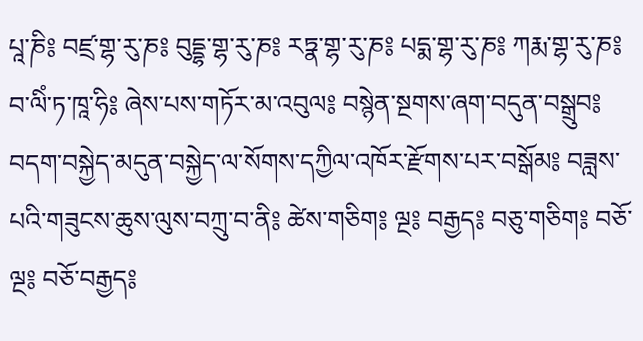པཱ་ཎི༔ བཛྲ་གྷ་རུ་ཎ༔ བུདྡྷ་གྷ་རུ་ཎ༔ རཏྣ་གྷ་རུ་ཎ༔ པདྨ་གྷ་རུ་ཎ༔ ཀརྨ་གྷ་རུ་ཎ༔ བ་ལིཾ་ཏ་ཁཱ་ཧི༔ ཞེས་པས་གཏོར་མ་འབུལ༔ བསྙེན་སྔགས་ཞག་བདུན་བསྒྲུབ༔ བདག་བསྐྱེད་མདུན་བསྐྱེད་ལ་སོགས་དཀྱིལ་འཁོར་རྫོགས་པར་བསྒོམ༔ བཟླས་པའི་གཟུངས་ཆུས་ལུས་བཀྲུ་བ་ནི༔ ཚེས་གཅིག༔ ལྔ༔ བརྒྱད༔ བཅུ་གཅིག༔ བཅོ་ལྔ༔ བཅོ་བརྒྱད༔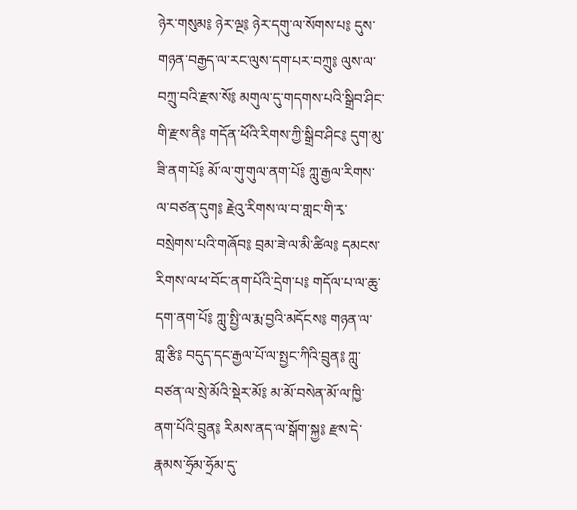ཉེར་གསུམ༔ ཉེར་ལྔ༔ ཉེར་དགུ་ལ་སོགས་པ༔ དུས་གཉན་བརྒྱད་ལ་རང་ལུས་དག་པར་བཀྲུ༔ ལུས་ལ་བཀྲུ་བའི་རྫས་སོ༔ མགུལ་དུ་གདགས་པའི་སྒྲིབ་ཤིང་གི་རྫས་ནི༔ གདོན་ཕོའི་རིགས་ཀྱི་སྒྲིབ་ཤིང༔ དུག་མུ་ཟི་ནག་པོ༔ མོ་ལ་གུ་གུལ་ནག་པོ༔ ཀླུ་རྒྱལ་རིགས་ལ་བཙན་དུག༔ རྗེའུ་རིགས་ལ་བ་གླང་གི་རྭ་བསྲེགས་པའི་གཞོབ༔ བྲམ་ཟེ་ལ་མི་ཚིལ༔ དམངས་རིགས་ལ་ཕ་བོང་ནག་པོའི་དྲེག་པ༔ གདོལ་པ་ལ་ཆུ་དག་ནག་པོ༔ ཀླུ་སྤྱི་ལ་རྨ་བྱའི་མདོངས༔ གཉན་ལ་གླ་རྩི༔ བདུད་དང་རྒྱལ་པོ་ལ་སྤྱང་ཀིའི་བྲུན༔ ཀླུ་བཙན་ལ་སྲེ་མོའི་སྡེར་མོ༔ མ་མོ་བསེན་མོ་ལ་ཁྱི་ནག་པོའི་བྲུན༔ རིམས་ནད་ལ་སྒོག་སྐྱ༔ རྫས་དེ་རྣམས་ཧྲོམ་ཧྲོམ་དུ་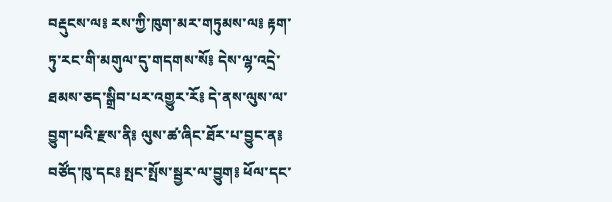བརྡུངས་ལ༔ རས་ཀྱི་ཁུག་མར་གཏུམས་ལ༔ རྟག་ཏུ་རང་གི་མགུལ་དུ་གདགས་སོ༔ དེས་ལྷ་འདྲེ་ཐམས་ཅད་སྒྲིབ་པར་འགྱུར་རོ༔ དེ་ནས་ལུས་ལ་བྱུག་པའི་རྫས་ནི༔ ལུས་ཚ་ཞིང་ཐོར་པ་བྱུང་ན༔ བཙོད་ཁུ་དང༔ སྤང་སྤོས་སྦྱར་ལ་བྱུག༔ ཕོལ་དང་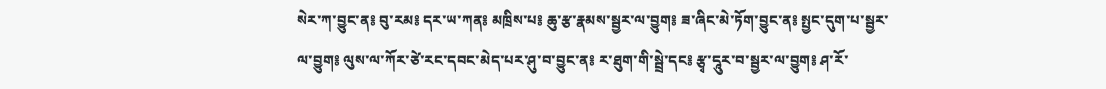སེར་ཀ་བྱུང་ན༔ བུ་རམ༔ དར་ཡ་ཀན༔ མཁྲིས་པ༔ ཆུ་རྩ་རྣམས་སྦྱར་ལ་བྱུག༔ ཟ་ཞིང་མེ་ཏོག་བྱུང་ན༔ སྤྱང་དུག་པ་སྦྱར་ལ་བྱུག༔ ལུས་ལ་ཀོར་ཙེ་རང་དབང་མེད་པར་ཤུ་བ་བྱུང་ན༔ ར་ཐུག་གི་སྦྲེ་དང༔ རྩྭ་དཱུར་བ་སྦྱར་ལ་བྱུག༔ ཤ་རོ་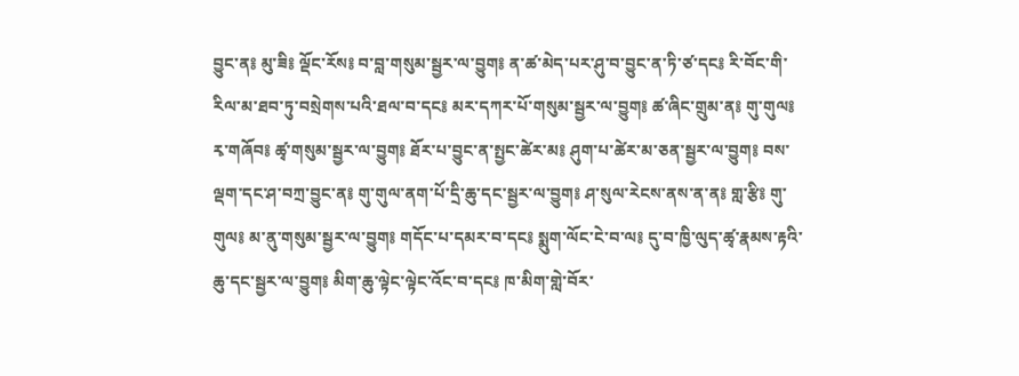བྱུང་ན༔ མུ་ཟི༔ ལྡོང་རོས༔ བ་བླ་གསུམ་སྦྱར་ལ་བྱུག༔ ན་ཚ་མེད་པར་ཤུ་བ་བྱུང་ན་ཏི་ཙ་དང༔ རི་བོང་གི་རིལ་མ་ཐབ་ཏུ་བསྲེགས་པའི་ཐལ་བ་དང༔ མར་དཀར་པོ་གསུམ་སྦྱར་ལ་བྱུག༔ ཚ་ཞིང་གྲུམ་ན༔ གུ་གུལ༔ རྭ་གཞོབ༔ ཚྭ་གསུམ་སྦྱར་ལ་བྱུག༔ ཐོར་པ་བྱུང་ན་སྤྱང་ཚེར་མ༔ ཤུག་པ་ཚེར་མ་ཅན་སྦྱར་ལ་བྱུག༔ བས་ལྡག་དང་ཤ་བཀྲ་བྱུང་ན༔ གུ་གུལ་ནག་པོ་དྲི་ཆུ་དང་སྦྱར་ལ་བྱུག༔ ཤ་སུལ་རེངས་ནས་ན་ན༔ གླ་རྩི༔ གུ་གུལ༔ མ་ནུ་གསུམ་སྦྱར་ལ་བྱུག༔ གདོང་པ་དམར་བ་དང༔ སྨུག་ལོང་ངེ་བ་ལ༔ དུ་བ་ཁྱི་ལུད་ཚྭ་རྣམས་རྟའི་ཆུ་དང་སྦྱར་ལ་བྱུག༔ མིག་ཆུ་ལྟེང་ལྟེང་འོང་བ་དང༔ ཁ་མིག་གླེ་བོར་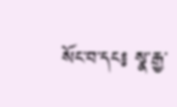སོང་བ་དང༔ སྣ་རྒྱ་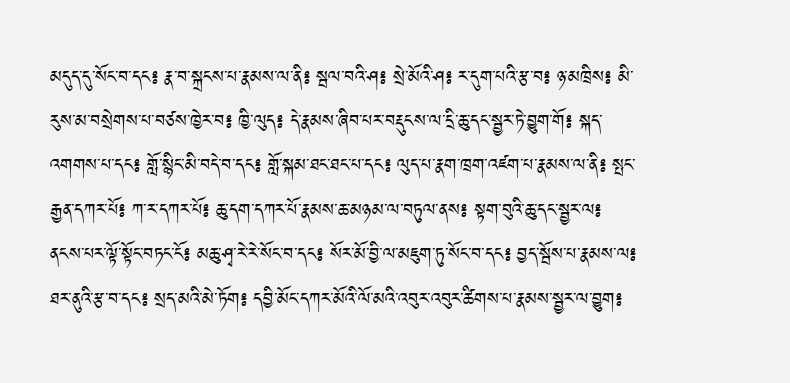མདུད་དུ་སོང་བ་དང༔ རྣ་བ་སྐྲངས་པ་རྣམས་ལ་ནི༔ སྦལ་བའི་ཤ༔ སྲེ་མོའི་ཤ༔ ར་དུག་པའི་རྩ་བ༔ ཉ་མཁྲིས༔ མི་རུས་མ་བསྲེགས་པ་བཙས་ཁྱེར་བ༔ ཁྱི་ལུད༔ དེ་རྣམས་ཞིབ་པར་བརྡུངས་ལ་དྲི་ཆུ་དང་སྦྱར་ཏེ་བྱུག་གོ༔ སྐད་འགགས་པ་དང༔ གློ་སྙིང་མི་བདེ་བ་དང༔ གློ་སྐམ་ཐང་ཐང་པ་དང༔ ལུད་པ་རྣག་ཁྲག་འཛག་པ་རྣམས་ལ་ནི༔ སྤང་རྒྱན་དཀར་པོ༔ ཀ་ར་དཀར་པོ༔ ཆུ་དག་དཀར་པོ་རྣམས་ཆ་མཉམ་ལ་བཏུལ་ནས༔ སྟག་བུའི་ཆུ་དང་སྦྱར་ལ༔ ནངས་པར་ལྟོ་སྟོང་བཏང་ངོ༔ མཆུ་ཤྭ་རེ་རེ་སོང་བ་དང༔ སོར་མོ་བྱི་ལ་མཇུག་ཏུ་སོང་བ་དང༔ བྱད་སྦོས་པ་རྣམས་ལ༔ ཐར་ནུའི་རྩ་བ་དང༔ སྲད་མའི་མེ་ཏོག༔ དབྱི་མོང་དཀར་མོའི་ལོ་མའི་འབུར་འབུར་ཚིགས་པ་རྣམས་སྦྱར་ལ་བྱུག༔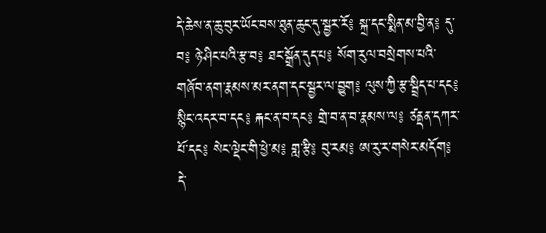དེ་ཆེས་ན་ཆུ་བུར་ཡོང་བས་ཐུན་ཆུང་དུ་སྦྱར་རོ༔ སྐྲ་དང་སྨིན་མ་བྱི་ན༔ དུ་བ༔ ཉེ་ཤིང་པའི་རྩ་བ༔ ཐང་སྒྲོན་དུད་པ༔ སོག་རུལ་བསྲེགས་པའི་གཞོབ་ནག་རྣམས་མར་ནག་དང་སྦྱར་ལ་བྱུག༔ ལུས་ཀྱི་རྩ་སྦྲིད་པ་དང༔ སྙིང་འདར་བ་དང༔ རྐང་ན་བ་དང༔ གྲེ་བ་ན་བ་རྣམས་ལ༔ ཙནྡན་དཀར་པོ་དང༔ སེང་ལྡེང་གི་ཕྱེ་མ༔ གླ་རྩི༔ བུ་རམ༔ ཨ་རུ་ར་གསེར་མདོག༔ དེ་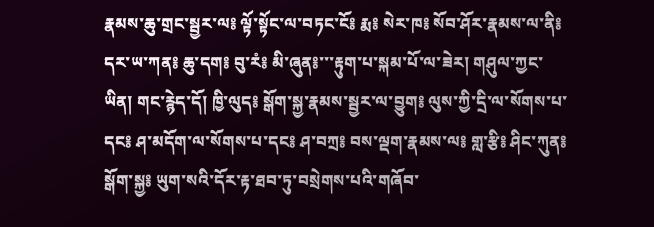རྣམས་ཆུ་གྲང་སྦྱར་ལ༔ ལྟོ་སྟོང་ལ་བཏང་ངོ༔ རྨ༔ སེར་ཁ༔ སོབ་ཤོར་རྣམས་ལ་ནི༔ དར་ཡ་ཀན༔ ཆུ་དག༔ བུ་རཾ༔ མི་ཞུན༔་་་རྟུག་པ་སྐམ་པོ་ལ་ཟེར། གཤུལ་ཀྱང་ཡིན། གང་རྙེད་དོ། ཁྱི་ལུད༔ སྒོག་སྐྱ་རྣམས་སྦྱར་ལ་བྱུག༔ ལུས་ཀྱི་དྲི་ལ་སོགས་པ་དང༔ ཤ་མདོག་ལ་སོགས་པ་དང༔ ཤ་བཀྲ༔ བས་ལྡག་རྣམས་ལ༔ གླ་རྩི༔ ཤིང་ཀུན༔ སྒོག་སྐྱ༔ ཡུག་སའི་དོར་རྟ་ཐབ་ཏུ་བསྲེགས་པའི་གཞོབ་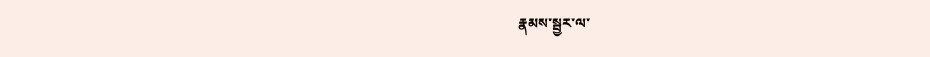རྣམས་སྦྱར་ལ་